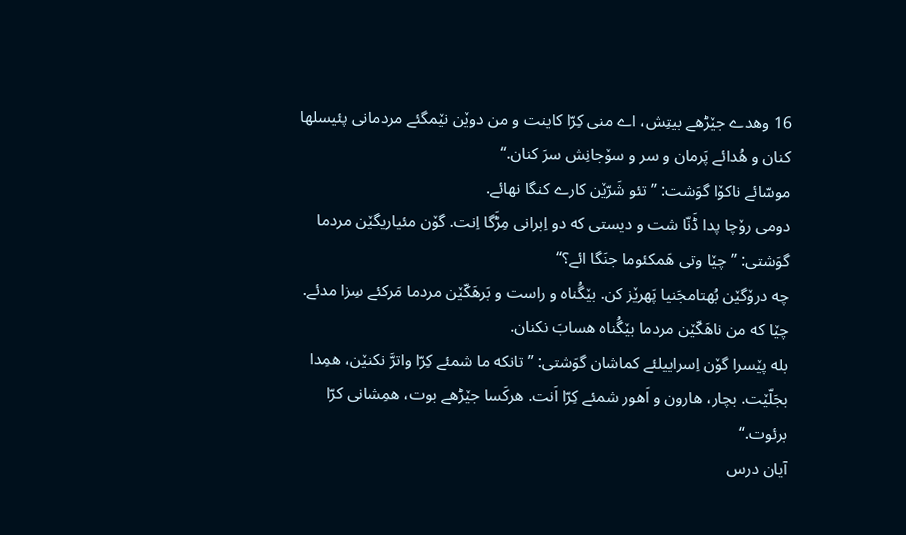16 وهدے جێڑهے بیتِش، اے منی کِرّا کاینت و من دوێن نێمگئے مردمانی پئیسلها کنان و هُدائے پَرمان و سر و سۆجانِش سرَ کنان.“
موسّائے ناکۆا گوَشت: ”تئو شَرّێن کارے کنگا نهائے.
دومی رۆچا پدا ڈَنّا شت و دیستی که دو اِبرانی مِڑَگا اِنت. گۆن مئیاریگێن مردما گوَشتی: ”چێا وتی هَمکئوما جنَگا ائے؟“
چه درۆگێن بُهتامجَنیا پَهرێز کن. بێگُناه و راست و بَرهَکّێن مردما مَرکئے سِزا مدئے. چێا که من ناهَکّێن مردما بێگُناه هسابَ نکنان.
بله پێسرا گۆن اِسراییلئے کماشان گوَشتی: ”تانکه ما شمئے کِرّا واترَّ نکنێن، همِدا بجَلّێت. بچار، هارون و اَهور شمئے کِرّا اَنت. هرکَسا جێڑهے بوت، همِشانی کرّا برئوت.“
آیان درس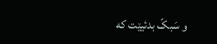و سَبکّ بدئیێت که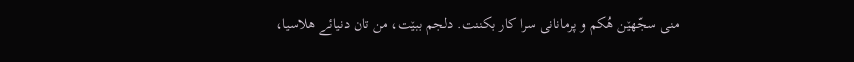منی سجّهێن هُکم و پرمانانی سرا کار بکننت. دلجم ببێت، من تان دنیائے هلاسیا،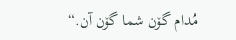مُدام گۆن شما گۆن آن.“